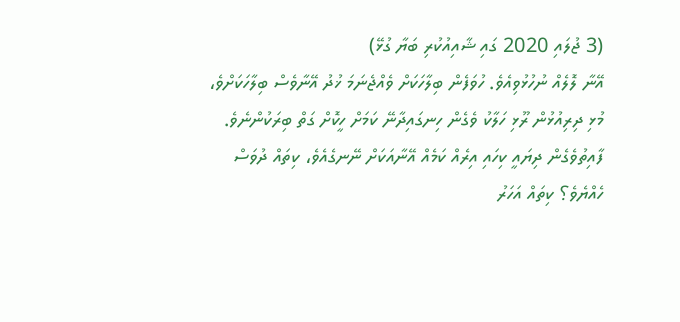(3 ޖުލައި 2020 ގައި ޝާއިއުކުރި ބަޔާ ގުޅޭ)
އޭނާ ލޮލެއް ނުހުޅުވިއެވެ. ހުވަފެން ބިލާހަކަށް ވެއްޖެނަމަ ޚުދު އޭނާވެސް ބިލާހަކަށްވެ، މުޅި ދިރިއުޅުން ރޫޅި ހަލާކު ވެގެން ހިނގައިދާނޭ ކަމަށް ހީކޮށް ގަތް ބިރަކުންނެވެ.
ފާއިތުވެގެން ދިޔައީ ކިހައި އިރެއް ކަމެއް އޭނާއަކަށް ނޭނގެއެވެ، ކިތައް ދުވަސް ހެއްޔެވެ؟ ކިތައް އަހަރު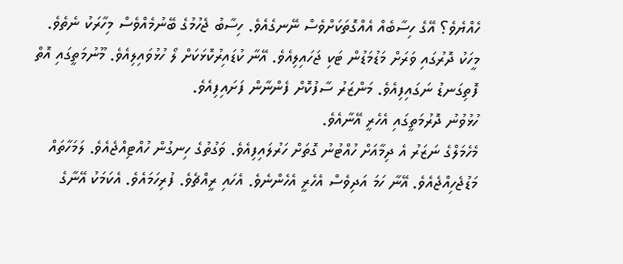ހެއްޔެވެ؟ އޭގެ ހިސާބެއް އެއްގޮތަކަށްވެސް ނޭނގެއެވެ. ހިސާބު ޖެހުމުގެ ބޭނުމެއްވެސް މިހާރަކު ނެތެވެ.
މީހަކު ދޮރުގައި ވަރަށް މަޑުމަޑުން ޓަކި ޖަހައިލިއެވެ. އޭނާ ކުޑައިރުކޮޅަކަށް ލޯ ހުޅުވައިލިއެވެ. މޫނުމަތީގައި އޮތް ފޮތިގަނޑު ނަގައިފިއެވެ. މަންޒަރު ސާފުކޮށް ފެންނާން ފަށައިފިއެވެ.
ހުޅުވުނު ދޮރުމަތީގައި އެހެރީ އޭނާއެވެ.
މެހެމަލްގެ ނަޒަރު އެ ދިމާއަށް ހުއްޓުނު ގޮތަށް ހަރުލައިފިއެވެ. ވަގުތުގެ ހިނގުން ހުއްޓިއްޖެއެވެ. ލަމަހާތައް މަޑުޖެހިއްޖެއެވެ. އޭނާ ހަމަ އަދިވެސް އެހެރީ އެހެންނެވެ. އެހައި ރީއްޗެވެ. ފުރިހަމައެވެ. އެކަމަކު އޭނާގެ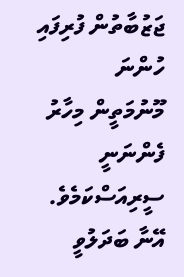ޖަޒުބާތުން ފުރިފައި ހުންނަ މޫނުމަތީން މިހާރު ފެންނަނީ ސީރިއަސްކަމެވެ. އޭނާ ބަދަލުވީ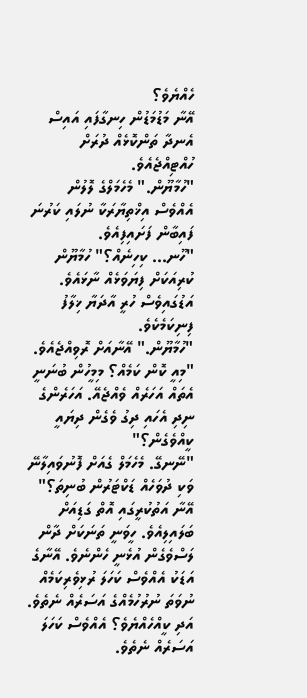ހެއްޔެވެ؟
އޭނާ މަޑުމަޑުން ހިނގާފައި އައިސް އެނދާ ތަންކޮޅެއް ދުރަށް ހުއްޓިއްޖެއެވެ.
"ހުމާޔޫން." މެހެމަލްގެ ލޮލުން އެއްވެސް އިޚްތިޔާރަކާ ނުލައި ކަރުނަ ފައިބާން ފަށައިފިއެވެ.
"ހޫނ... ކިހިނެއް؟" ހުމާޔޫން ކުރިއަކަށް ފިޔަވަޅެއް ނާޅައެވެ. އަޑުގައިވެސް ހުރީ އާދަޔާ ޚިލާފު ފިނިކަމެކެވެ.
"ހުމާޔޫން." އޭނާއަށް ރޮވިއްޖެއެވެ. "މިއީ ކޮން ކަމެއް؟ މިމީހުން ބުނަނީ އެތައް އަހަރެއް ވެއްޖެއޭ. އަހަރެންގެ ނިދި އެހައި ދިގު ވެގެން ދިޔައީ ކީއްވެގެން؟"
"ނޭނގޭ. މެހެމަލް ގެއަށް ފޮނުވައިލާނޭ ވަކި ދުވަހެއް ޑަކްޓަރުން ބުނިތަ؟" އޭނާ އަތުކުރީގައި އޮތް ގަޑިއަށް ބަލައިލިއެވެ. ހީވަނީ ތަނަކަށް ދާން ލަސްވެގެން އުޅެނީ ހެންނެވެ. އޭނާގެ އަޑަކު އެއްވެސް ކަހަލަ ރުޅިވެރިކަމެއް ނުވަތަ ނުރުހުމެއްގެ އަސަރެއް ނެތެވެ. އަދި ކީއްހެއްޔެވެ؟ އެއްވެސް ކަހަލަ އަސަރެއް ނެތެވެ.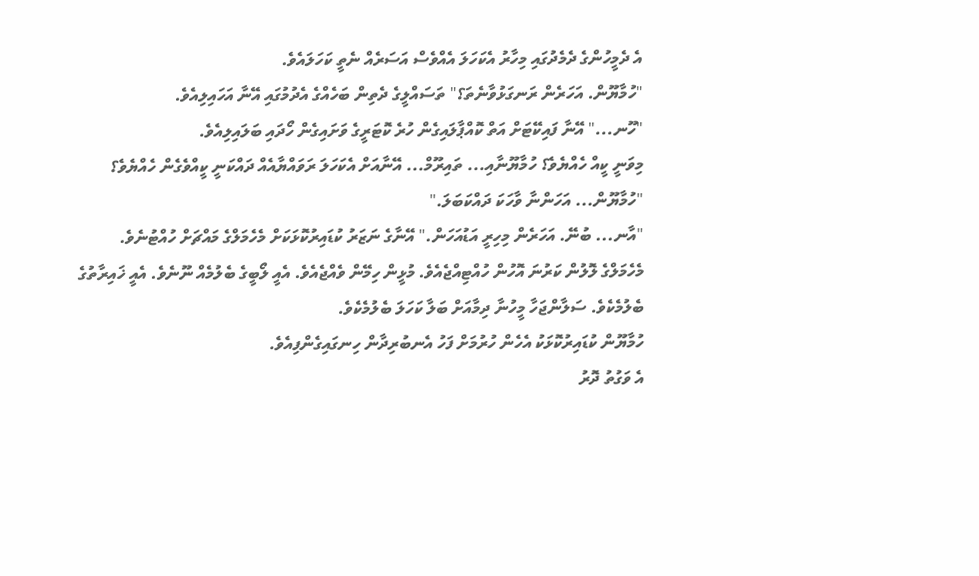އެ ދެމީހުންގެ ދެމެދުގައި މިހާރު އެކަހަލަ އެއްވެސް އަސަރެއް ނެތީ ކަހަލައެވެ.
"ހުމާޔޫން. އަހަރެން ރަނގަޅުވާނެތަ؟" ތަސައްލީގެ ދެތިން ބަހެއްގެ އެދުމުގައި އޭނާ އަހައިލިއެވެ.
"ހޫނ..." އޭނާ ފައިކޭޓަށް އަތް ކޮއްޕާލައިގެން ހުރެ ކޮޓަރީގެ ވަށައިގެން ހޯދައި ބަލައިލިއެވެ.
މިވަނީ ކީއް ހެއްޔެވެ؟ ހުމާޔޫނާއި... ތައިރޫމް... އޭނާއަށް އެކަހަލަ ރަވައްޔާއެއް ދައްކަނީ ކީއްވެގެން ހެއްޔެވެ؟
"ހުމާޔޫން... އަހަންނާ ވާހަކަ ދައްކަބަލަ."
"އާނ... ބުނޭ. އަހަރެން މިހިރީ އަޑުއަހަން." އޭނާގެ ނަޒަރު ކުޑައިރުކޮޅަކަށް މެހެމަލްގެ މައްޗަށް ހުއްޓުނެވެ.
މެހެމަލްގެ ލޮލުން ކަރުނަ އޮހުން ހުއްޓިއްޖެއެވެ. މުޅީން ހިމޭން ވެއްޖެއެވެ. އެއީ ލޯބީގެ ބެލުމެއް ނޫނެވެ. އެއީ ޚައިރާތުގެ ބެލުމެކެވެ. ސަލާންޖަހާ މީހުނާ ދިމާއަށް ބަލާ ކަހަލަ ބެލުމެކެވެ.
ހުމާޔޫން ކުޑައިރުކޮޅަކު އެހެން ހުރުމަށް ފަހު އެނބުރިދާން ހިނގައިގެންފިއެވެ.
އެ ވަގުތު ދޮރު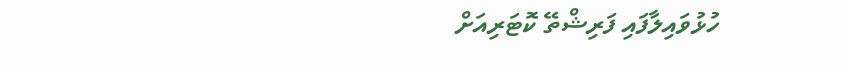ހުޅުވައިލާފައި ފަރިޝްތޭ ކޮޓަރިއަށް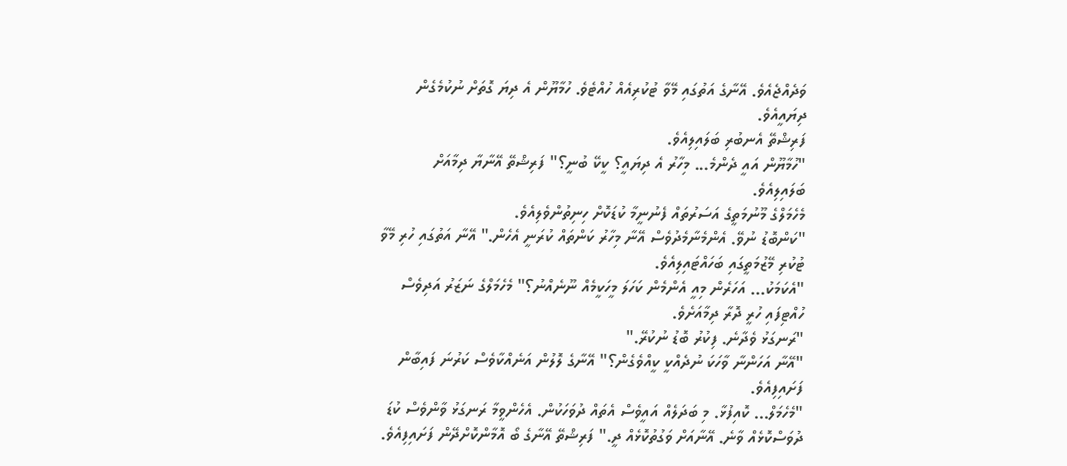ވަދެއްޖެއެވެ. އޭނާގެ އަތުގައި މޭވާ ޓުކުރިއެއް ހުއްޓެވެ. ހުމާޔޫން އެ ދިޔަ ގޮތަށް ނުކުމެގެން ދިޔައީއެވެ.
ފަރިޝްތޭ އެނބުރި ބަލައިލިއެވެ.
"ހުމާޔޫން އައީ ދެންމެ... މިހާރު އެ ދިޔައީ؟ ކީކޭ ބުނީ؟" ފަރިޝްތޭ އޭނާޔާ ދިމާއަށް ބަލައިލިއެވެ.
މެހެމަލްގެ މޫނުމަތީގެ އަސަރުތައް ފެނުނީމާ ކުޑަކޮށް ހިނިތުންވެލިއެވެ.
"ކަންބޮޑު ނުވޭ. އެންމެނާމެދުވެސް އޭނާ މިހާރު ކަންތައް ކުރަނީ އެހެން." އޭނާ އަތުގައި ހުރި މޭވާ ޓުކުރި މޭޒުމަތީގައި ބަހައްޓައިލިއެވެ.
"އެކަމަކު... އަހަރެން މިއީ އެންމެން ކަހަލަ މީހަކީމެއް ނޫނެއްނު؟" މެހެމަލްގެ ނަޒަރު އަދިވެސް ހުއްޓިފައި ހުރީ ދޮރާ ދިމާއަށެވެ.
"ރަނގަޅު ވެދާނެ. ފިކުރު ބޮޑު ނުކުރޭ."
"އޭނާ އަހަންނާ ވާހަކަ ނުދެއްކީ ކީއްވެގެން؟" އޭނާގެ ލޮލުން އަނެއްކާވެސް ކަރުނަ ފައިބާން ފަށައިފިއެވެ.
"މެހެމަލް... ކޮއިފުޅާ. މި ބަދަލެއް އައީވެސް އެތައް ދުވަހަކުން. އެހެންވީމާ ރަނގަޅު ވާންވެސް ކުޑަ ދުވަސްކޮޅެއް ވާނެ. އޭނާއަށް ވަގުތުކޮޅެއް ދީ." ފަރިޝްތޭ އޭނާގެ ބޯ އޮމާންކޮށްދޭން ފަށައިފިއެވެ.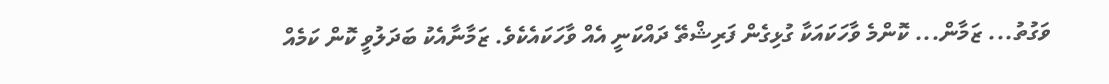ވަގުތު... ޒަމާން... ކޮންމެ ވާހަކައަކާ ގުޅިގެން ފަރިޝްތޭ ދައްކަނީ އެއް ވާހަކައެކެވެ. ޒަމާނާއެކު ބަދަލުވީ ކޮން ކަމެއް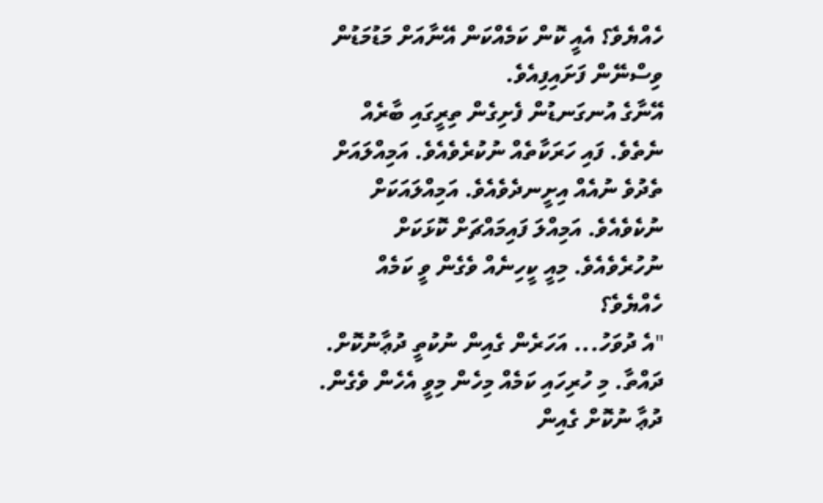ހެއްޔެވެ؟ އެއީ ކޮން ކަމެއްކަން އޭނާއަށް މަޑުމަޑުން ވިސްނޭން ފަށައިފިއެވެ.
އޭނާގެ އުނގަނޑުން ފެށިގެން ތިރީގައި ބާރެއް ނެތެވެ. ފައި ހަރަކާތެއް ނުކުރެވެއެވެ. އަމިއްލައަށް ތެދުވެ ނުއެއް އިށީނދެވެއެވެ. އަމިއްލައަކަށް ނުކެވެއެވެ. އަމިއްލަ ފައިމައްޗަށް ކޮޅަކަށް ނުހުރެވެއެވެ. މިއީ ކީހިނެއް ވެގެން ވީ ކަމެއް ހެއްޔެވެ؟
"އެ ދުވަހު... އަހަރެން ގެއިން ނުކުތީ ދުޢާނުކޮށް. ދައްތާ. މި ހުރިހައި ކަމެއް މިހެން މިވީ އެހެން ވެގެން. ދުޢާ ނުކޮށް ގެއިން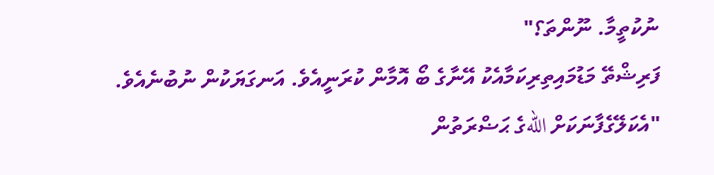ނުކުތީމާ. ނޫންތަ؟"
ފަރިޝްތޭ މަޑުމައިތިރިކަމާއެކު އޭނާގެ ބޯ އޮމާން ކުރަނީއެވެ. އަނގަޔަކުން ނުބުނެއެވެ.
"އެކަލޭގެފާނަކަށް اللهގެ ޙަޟްރަތުން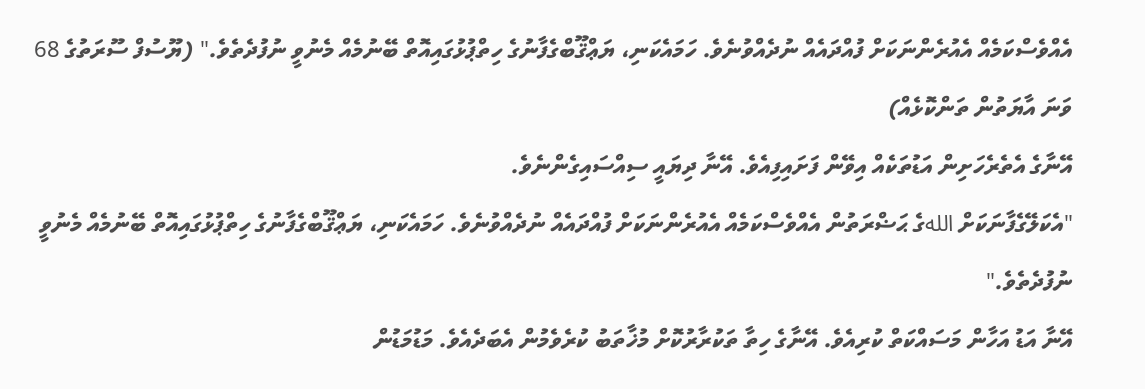އެއްވެސްކަމެއް އެއުރެންނަކަށް ފުއްދައެއް ނުދެއްވުނެވެ. ހަމައެކަނި، ޔަޢްޤޫބްގެފާނުގެ ހިތްޕުޅުގައިއޮތް ބޭނުމެއް މެނުވީ ނުފުދެތެވެ." (ޔޫސުފް ސޫރަތުގެ 68 ވަނަ އާޔަތުން ތަންކޮޅެއް)
އޭނާގެ އެތެރެހަށިން އަޑުތަކެއް އިވޭން ފަށައިފިއެވެ. އޭނާ ދިޔައީ ސިއްސައިގެންނެވެ.
"އެކަލޭގެފާނަކަށް اللهގެ ޙަޟްރަތުން އެއްވެސްކަމެއް އެއުރެންނަކަށް ފުއްދައެއް ނުދެއްވުނެވެ. ހަމައެކަނި، ޔަޢްޤޫބްގެފާނުގެ ހިތްޕުޅުގައިއޮތް ބޭނުމެއް މެނުވީ ނުފުދެތެވެ."
އޭނާ އަޑު އަހާން މަސައްކަތް ކުރިއެވެ. އޭނާގެ ހިތާ ތަކުރާރުކޮށް މުޚާތަބު ކުރެވެމުން އެބަދެއެވެ. މަޑުމަޑުން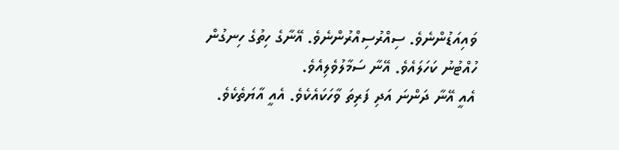ވައިއަޑުންނެވެ. ސިއްރުސިއްރުންނެވެ. އޭނާގެ ހިތުގެ ހިނގުން ހުއްޓުނު ކަހަލައެވެ. އޭނާ ސަމާލުވެލިއެވެ.
އެއީ އޭނާ ދަންނަ އަދި ފަރިތަ ވާހަކައެކެވެ. އެއީ އާޔަތެކެވެ.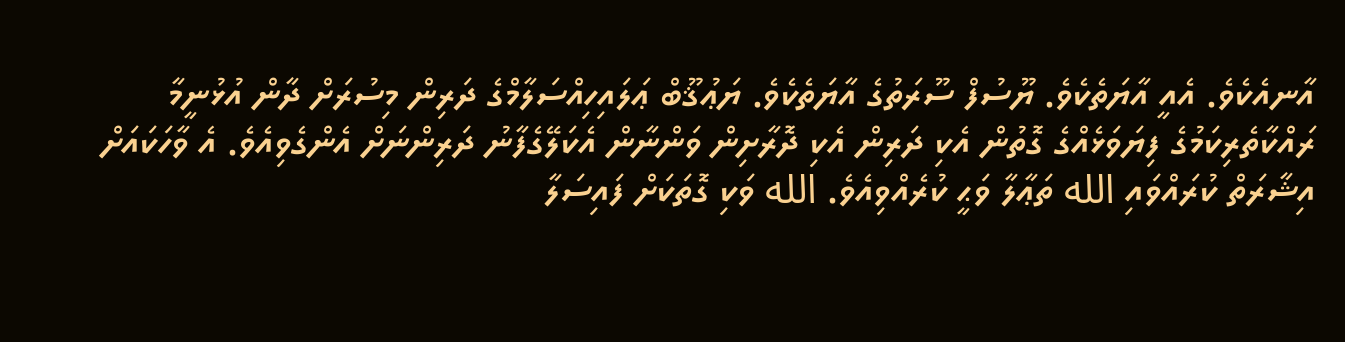އާނއެކެވެ. އެއީ އާޔަތެކެވެ. ޔޫސުފް ސޫރަތުގެ އާޔަތެކެވެ. ޔަޢުޤޫބް ޢަލައިހިއްސަލާމްގެ ދަރިން މިސުރަށް ދާން އުޅުނީމާ ރައްކާތެރިކަމުގެ ފިޔަވަޅެއްގެ ގޮތުން އެކި ދަރިން އެކި ދޮރާށިން ވަންނާން އެކަލޭގެފާނު ދަރިންނަށް އެންގެވިއެވެ. އެ ވާހަކައަށް އިޝާރަތް ކުރައްވައި الله ތަޢާލާ ވަޙީ ކުރެއްވިއެވެ. الله ވަކި ގޮތަކަށް ފައިސަލާ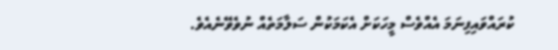ކުރައްވައިފިނަމަ އެއްވެސް މީހަކަށް އެކަމަކުން ސަލާމަތެއް ނުވެވޭނެއެވެ.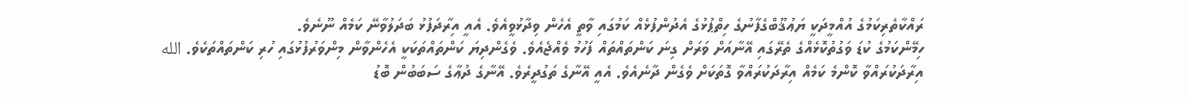ރައްކާތެރިކަމުގެ އުއްމީދަކީ ޔަޢުޤޫބްގެފާނުގެ ހިތްޕުޅުގެ އެދުންފުޅެއް ކަމުގައި ވާތީ އެހެން ވިދާޅުވީއެވެ. އެއީ އިރާދަފުޅު ބަދަލުވާނޭ ކަމެއް ނޫނެވެ.
ހިމޭންކަމުގެ ކުޑަ ވަގުތުކޮޅެއްގެ ތެރޭގައި އޭނާއަށް ވަރަށް ގިނަ ކަންތައްތައް ފަހުމު ވެއްޖެއެވެ. ވެގެންދިޔަ ކަންތައްތަކަކީ އެހެންވާން މިންވަރުފުޅުގައި ހުރި ކަންތައްތަކެވެ. الله އިރާދަކުރައްވާ ކޮންމެ ކަމެއް އިރާދަކުރައްވާ ގޮތަކަށް ވެގެން ދާނެއެވެ. އެއީ އޭނާގެ ތަގުދީރެވެ. އޭނާގެ ދުޢާގެ ސަބަބުން ބޮޑު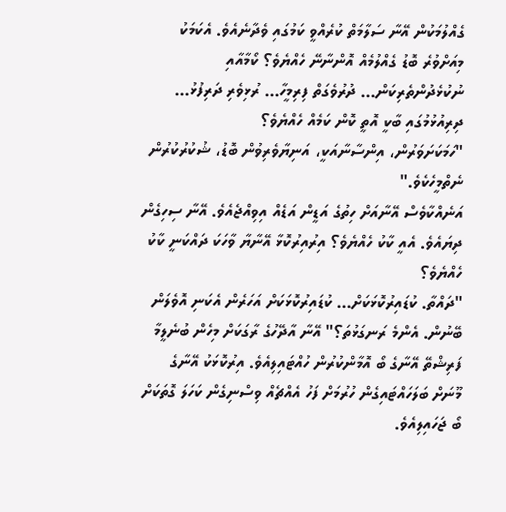ގެއްލުމަކުން އޭނާ ސަލާމަތް ކުރެއްވީ ކަމުގައި ވެދާނެއެވެ. އެކަމަކު މިއަށްވުރެ ބޮޑު ގެއްލުމެއް އޮންނާނޭ ހެއްޔެވެ؟ ކޯމާއާއި ނުކުޅެދުންތެރިކަން... ދުރުވެގަތް ފިރިމީހާ... ރުޅިވެރި ދަރިފުޅު... ދިރިއުޅުމުގައި ބާކީ އޮތީ ކޮން ކަމެއް ހެއްޔެވެ؟
"ހަމަކަށަވަރުން، އިންސާނާއަކީ، އަނިޔާވެރިވުން ބޮޑު، ޝުކުރުކުރުން ނެތްމީހެކެވެ."
އަނެއްކާވެސް އޭނާއަށް ހިތުގެ އަޑީން އަޑެއް އިވިއްޖެއެވެ. އޭނާ ސިހިގެން ދިޔައެވެ. އެއީ ކާކު ހެއްޔެވެ؟ އިރުއިރުކޮޅާ އޭނާޔާ ވާހަކަ ދައްކަނީ ކާކު ހެއްޔެވެ؟
"ދައްތާ. ކުޑައިރުކޮޅަކަށް... ކުޑައިރުކޮޅަކަށް އަހަރެން އެކަނި އޮވެލަން ބޭނުން. އެންމެ ރަނގަޅުތަ؟" އޭނާ އާދޭހުގެ ރާގަކަށް މިހެން ބުނެލީމާ ފަރިޝްތޭ އޭނާގެ ބޯ އޮމާންކުރުން ހުއްޓައިލިއެވެ. އިރުކޮޅަކު އޭނާގެ މޫނަށް ބަލަހައްޓައިގެން ހުރުމަށް ފަހު އެއްޗެއް ވިސްނިގެން ކަހަލަ ގޮތަކަށް ބޯ ޖަހައިލިއެވެ.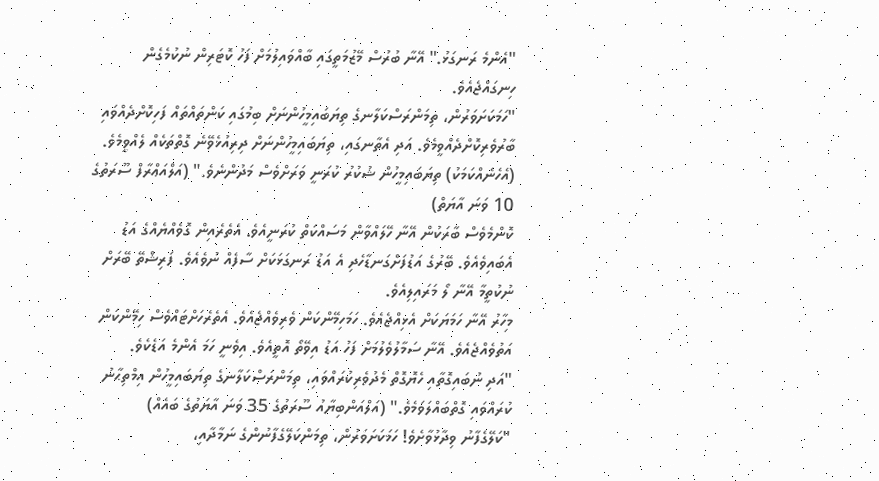"އެންމެ ރަނގަޅު." އޭނާ ބުރުސް މޭޒުމަތީގައި ބާއްވައިލުމަށް ފަހު ކޮޓަރިން ނުކުމެގެން ހިނގައްޖެއެވެ.
"ހަމަކަށަވަރުން، ތިމަންރަސްކަލާނގެ ތިޔަބައިމީހުންނަށް ބިމުގައި ކަންތައްތައް ފަހިކޮށްދެއްވައި ބާރުވެރިކޮށްދެއްވީމެވެ. އަދި އެތާނގައި، ތިޔަބައިމީހުންނަށް ދިރިއުޅެވޭނެ ގޮތްތަކެއް ލެއްވީމެވެ. (އެހެނެއްކަމަކު) ތިޔަބައިމީހުން ޝުކުރު ކުރަނީ ވަރަށްވެސް މަދުންނެވެ." (އަލްއަޢްރާފް ސޫރަތުގެ 10 ވަނަ އާޔަތް)
ކޮންމެވެސް ބާރަކުން އޭނާ ހޭލައްވާން މަސައްކަތް ކުރަނީއެވެ. އެތެރެއިން ގޮވެއްޔެއްގެ އަޑު އެބައިވެއެވެ. ބޭރުގެ އަޑުފަށްގަނޑާހެދި އެ އަޑު ރަނގަޅަކަށް ސާފެއް ނުވެއެވެ. ފަރިޝްތޭ ބޭރަށް ނުކުތީމާ އޭނާ ލޯ މަރައިލިއެވެ.
މިހާރު އޭނާ ހަމަޔަކަށް އެޅިއްޖެއެވެ. ހަމަހިމޭންކަން ވެރިވެއްޖެއެވެ. އެތެރެހަށްޓައްވެސް ހިމޭންކަން އަތުވެއްޖެއެވެ. އޭނާ ސަމާލުވެލުމަށް ފަހު އަޑު އިވޭތޯ އޮތީއެވެ. އިވެނީ ހަމަ އެންމެ އަޑެކެވެ.
"އަދި ނުބައިގޮތާއި ހެޔޮގޮތް މެދުވެރިކުރައްވައި، ތިމަންރަސްކަލާނގެ ތިޔަބައިމީހުން އިމްތިޙާނު ކުރައްވައި ގޮތްބައްލަވަމެވެ." (އަލްއަންބިޔާއު ސޫރަތުގެ 35 ވަނަ އާޔަތުގެ ބައެއް)
"ކަލޭގެފާނު ވިދާޅުވާށެވެ! ހަމަކަށަވަރުން، ތިމަންކަލޭގެފާނުންގެ ނަމާދާއި،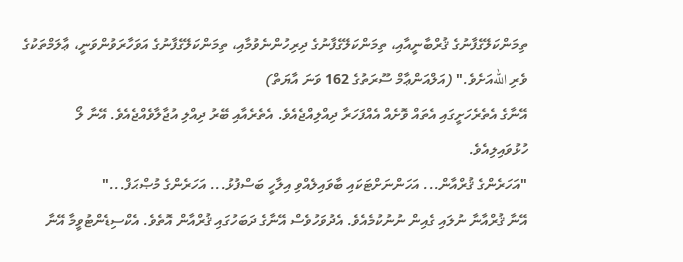ތިމަންކަލޭގެފާނުގެ ޤުރްބާނީއާއި، ތިމަންކަލޭގެފާނުގެ ދިރިހުންނެވުމާއި، ތިމަންކަލޭގެފާނުގެ އަވަހާރަވުންވަނީ، ޢާލަމްތަކުގެ ވެރި اللهއަށެވެ." (އަލްއަންޢާމް ސޫރަތުގެ 162 ވަނަ އާޔަތް)
އޭނާގެ އެތެރެހަށީގައި އެތައް ވޮށެއް އެއްފަހަރާ ދިއްލިއްޖެއެވެ. އެތެރެއާއި ބޭރު ދިއްލި އުޖާލާވެއްޖެއެވެ. އޭނާ ލޯ ހުޅުވައިލިއެވެ.
"އަހަރެންގެ ޤުރްއާން... އަހަންނަށްޓަކައި ބާވައިލެއްވި އިލާހީ ބަސްފުޅު... އަހަރެންގެ މުޞްޙަފް..."
އޭނާ ޤުރްއާނާ ނުލައި ގެއިން ނުނުކުމެއެވެ. އެދުވަހުވެސް އޭނާގެ ދަބަހުގައި ޤުރްއާން އޮތެވެ. އެކްސިޑެންޓުވީމާ އޭނާ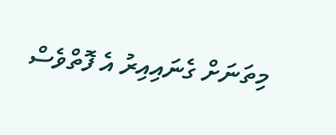މިތަނަށް ގެނައިއިރު އެ ފޮތްވެސް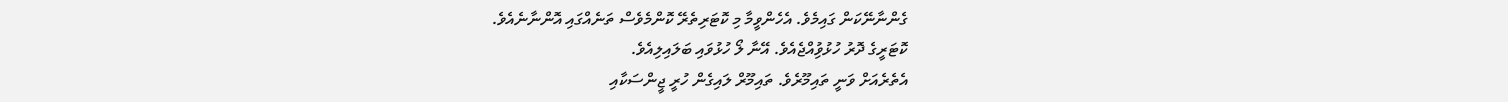ގެންނާނޭކަން ގައިމެވެ. އެހެންވީމާ މި ކޮޓަރިތެރޭ ކޮންމެވެސް ތަނެއްގައި އޮންނާނެއެވެ.
ކޮޓަރީގެ ދޮރު ހުޅުވުިއްޖެއެވެ. އޭނާ ލޯ ހުޅުވައި ބަލައިލިއެވެ.
އެތެރެއަށް ވަނީ ތައިމޫރެވެ. ތައިމޫރް ލައިގެން ހުރީ ޖީންސަކާއި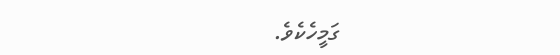ގަމީހެކެވެ.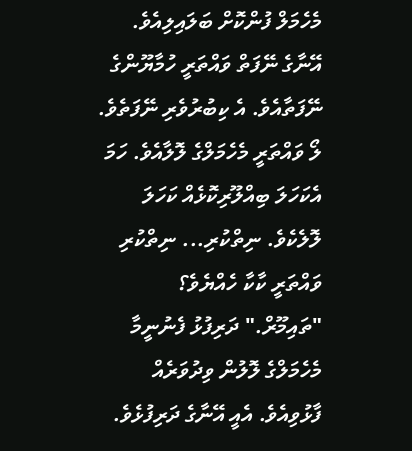މެހެމަލް ފުންކޮށް ބަލައިލިއެވެ. އޭނާގެ ނޭފަތް ވައްތަރީ ހުމާޔޫންގެ ނޭފަތާއެވެ. އެ ކިބުރުވެރި ނޭފަތެވެ. ލޯ ވައްތަރީ މެހެމަލްގެ ލޮލާއެވެ. ހަމަ އެކަހަލަ ބިއްލޫރިކޮޅެއް ކަހަލަ ލޮލެކެވެ. ނިތްކުރި... ނިތްކުރި ވައްތަރީ ކާކާ ހެއްޔެވެ؟
"ތައިމޫރް." ދަރިފުޅު ފެނުނީމާ މެހެމަލްގެ ލޮލުން ވިދުވަރެއް ފާޅުވިއެވެ. އެއީ އޭނާގެ ދަރިފުޅެވެ.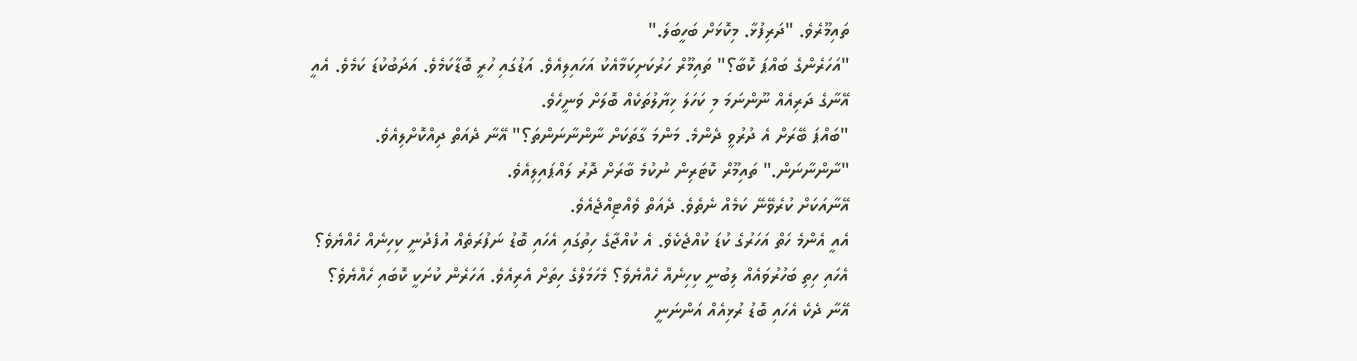ތައިމޫރެވެ. "ދަރިފުޅާ. މިކޮޅަށް ބަހީބަލަ."
"އަހަރެންގެ ބައްޕަ ކޮބާ؟" ތައިމޫރް ހަރުކަށިކަމާއެކު އަހައިލިއެވެ. އަޑުގައި ހުރީ ބޮޑާކަމެވެ. އަދަބުކުޑަ ކަމެވެ. އެއީ އޭނާގެ ދަރިއެއް ނޫންނަމަ މި ކަހަލަ ޚިޔާލުތަކެއް ބޮލަށް ވަނީހެވެ.
"ބައްޕަ ބޭރަށް އެ ދުރުވީ ދެންމެ. މަންމަ ގާތަކަށް ނާންނާނަންތަ؟" އޭނާ ދެއަތް ދިއްކޮށްލިއެވެ.
"ނާންނާނަން." ތައިމޫރް ކޮޓަރިން ނުކުމެ ބާރަށް ދޮރު ލައްޕައިލިއެވެ.
އޭނާއަކަށް ކުރެވޭނޭ ކަމެއް ނެތެވެ. ދެއަތް ވެއްޓިއްޖެއެވެ.
އެއީ އެންމެ ހަތް އަހަރުގެ ކުޑަ ކުއްޖެކެވެ. އެ ކުއްޖާގެ ހިތުގައި އެހައި ބޮޑު ނަފުރަތެއް އުފެދުނީ ކިހިނެއް ހެއްޔެވެ؟ އެހައި ހިތި ބަހުރުވައެއް ލިބުނީ ކިހިނެއް ހެއްޔެވެ؟ މެހަމަލްގެ ހިތަށް އެރިއެވެ. އަހަރެން ކުށަކީ ކޮބައި ހެއްޔެވެ؟ އޭނާ ދެކެ އެހައި ބޮޑު ރުޅިއެއް އަންނަނީ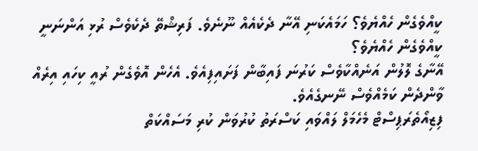ކީއްވެގެން ހެއްޔެވެ؟ ހަމައެކަނި އޭނާ ދެކެއެއް ނޫނެވެ. ފަރިޝްތޭ ދެކެވެސް ރުޅި އަންނަނީ ކީއްވެގެން ހެއްޔެވެ؟
އޭނާގެ ލޮލުން އަނެއްކާވެސް ކަރުނަ ފައިބާން ފަށައިފިއެވެ. އެހެން އޮވެގެން ރުއީ ކިހައި އިރެއް ވާންދެން ކަމެއްވެސް ނޭނގެއެވެ.
ފިޒިއޯތެރަޕިސްޓް މެހެމަލް ލައްވައި ކަސްރަތު ކުރުވަން ކުރި މަސައްކަތް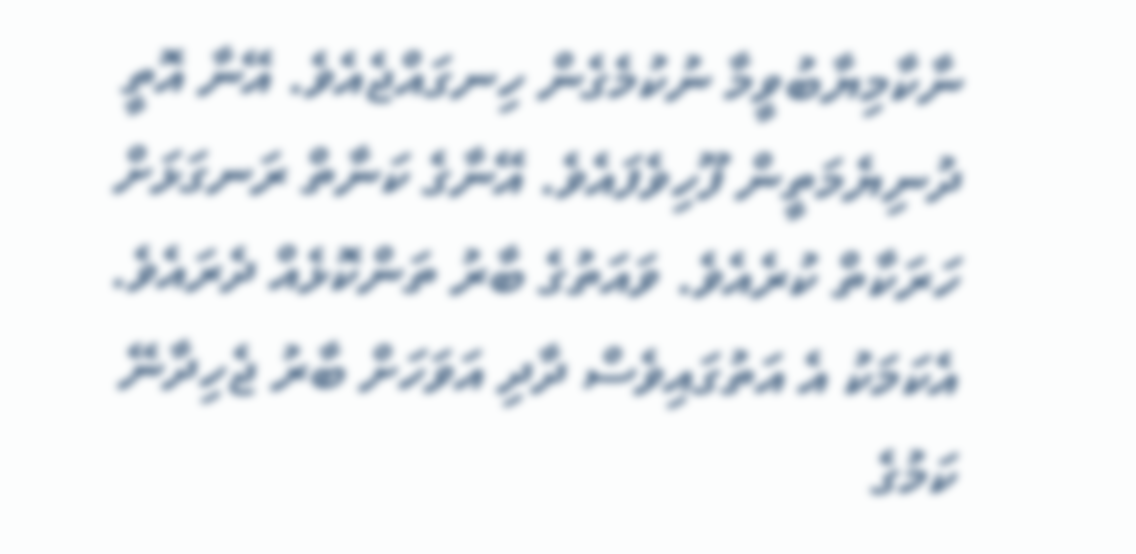ނާކާމިޔާބުވީމާ ނުކުމެގެން ހިނގައްޖެއެވެ. އޭނާ އޮތީ ދުނިޔެމަތީން ފޫހިވެފައެވެ. އޭނާގެ ކަނާތް ރަނގަޅަށް ހަރަކާތް ކުރެއެވެ. ވައަތުގެ ބާރު ތަންކޮޅެއް ދެރައެވެ. އެކަމަކު އެ އަތުގައިވެސް ދާދި އަވަހަށް ބާރު ޖެހިދާނޭ ކަމުގެ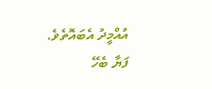އުއްމީދު އެބައޮތެވެ. ފަޔާ ބެހޭ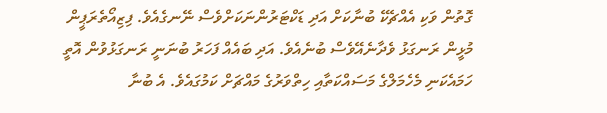ގޮތުން ވަކި އެއްޗެކޭ ބުނާކަށް އަދި ޑަކްޓަރުންނަކަށްވެސް ނޭނގެއެވެ. ފިޒިއޯތެރަޕީން މުޅީން ރަނގަޅު ވެދާނެއޭވެސް ބުނެއެވެ. އަދި ބައެއް ފަހަރު ބުނަނީ ރަނގަޅުވުން އޮތީ ހަމައެކަނި މެހެމަލްގެ މަސައްކަތާއި ހިތްވަރުގެ މައްޗަށް ކަމުގައެވެ. އެ ބުނާ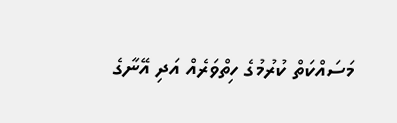މަސައްކަތް ކުރުމުގެ ހިތްވަރެއް އަދި އޭނާގެ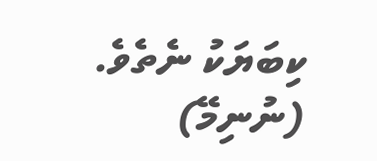ކިބަޔަކު ނެތެވެ.
(ނުނިމޭ)